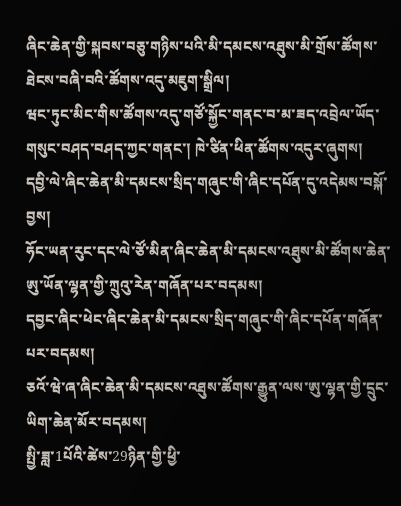ཞིང་ཆེན་གྱི་སྐབས་བཅུ་གཉིས་པའི་མི་དམངས་འཐུས་མི་གྲོས་ཚོགས་ཐེངས་བཞི་བའི་ཚོགས་འདུ་མཇུག་སྒྲིལ།
ཝང་ཏུང་མིང་གིས་ཚོགས་འདུ་གཙོ་སྐྱོང་གནང་བ་མ་ཟད་འབྲེལ་ཡོད་གསུང་བཤད་བཤད་ཀྱང་གནང་། ཁེ་ཙིན་ཕིན་ཚོགས་འདུར་ཞུགས།
དབྱི་ལེ་ཞིང་ཆེན་མི་དམངས་སྲིད་གཞུང་གི་ཞིང་དཔོན་དུ་འདེམས་བསྐོ་བྱས།
ཧོང་ཡན་རུང་དང་ལེ་ཙོ་མིན་ཞིང་ཆེན་མི་དམངས་འཐུས་མི་ཚོགས་ཆེན་ཨུ་ཡོན་ལྷན་གྱི་ཀྲུའུ་རེན་གཞོན་པར་བདམས།
དབྱང་ཞིང་ཕེང་ཞིང་ཆེན་མི་དམངས་སྲིད་གཞུང་གི་ཞིང་དཔོན་གཞོན་པར་བདམས།
ཅའོ་ཝེ་ཞ་ཞིང་ཆེན་མི་དམངས་འཐུས་ཚོགས་རྒྱུན་ལས་ཨུ་ལྷན་གྱི་དྲུང་ཡིག་ཆེན་མོར་བདམས།
སྤྱི་ཟླ་1པོའི་ཚེས་29ཉིན་གྱི་ཕྱི་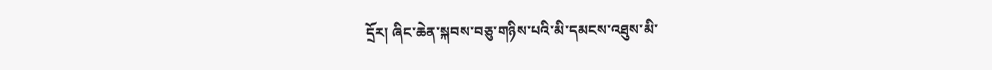དྲོར། ཞིང་ཆེན་སྐབས་བཅུ་གཉིས་པའི་མི་དམངས་འཐུས་མི་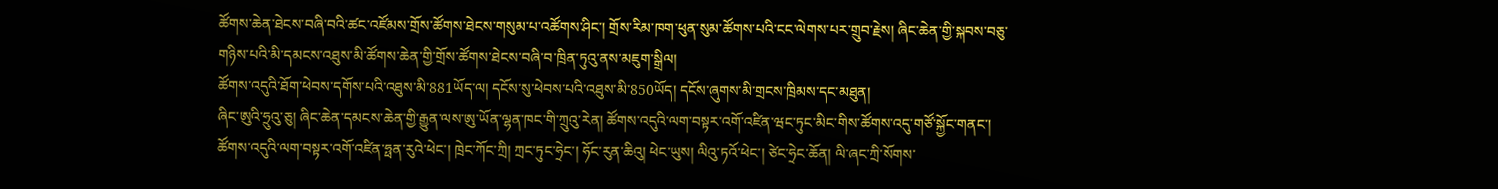ཚོགས་ཆེན་ཐེངས་བཞི་བའི་ཚང་འཛོམས་གྲོས་ཚོགས་ཐེངས་གསུམ་པ་འཚོགས་ཤིང་། གྲོས་རིམ་ཁག་ཕུན་སུམ་ཚོགས་པའི་ངང་ལེགས་པར་གྲུབ་རྗེས། ཞིང་ཆེན་གྱི་སྐབས་བཅུ་གཉིས་པའི་མི་དམངས་འཐུས་མི་ཚོགས་ཆེན་གྱི་གྲོས་ཚོགས་ཐེངས་བཞི་བ་ཁྲིན་ཏུའུ་ནས་མཇུག་སྒྲིལ།
ཚོགས་འདུའི་ཐོག་ཕེབས་དགོས་པའི་འཐུས་མི་881ཡོད་ལ། དངོས་སུ་ཕེབས་པའི་འཐུས་མི་850ཡོད། དངོས་ཞུགས་མི་གྲངས་ཁྲིམས་དང་མཐུན།
ཞིང་ཨུའི་ཧྲུའུ་ཅུ། ཞིང་ཆེན་དམངས་ཆེན་གྱི་རྒྱུན་ལས་ཨུ་ཡོན་ལྷན་ཁང་གི་ཀྲུའུ་རེན། ཚོགས་འདུའི་ལག་བསྟར་འགོ་འཛིན་ཝང་ཏུང་མིང་གིས་ཚོགས་འདུ་གཙོ་སྐྱོང་གནང་། ཚོགས་འདུའི་ལག་བསྟར་འགོ་འཛིན་ཧྥན་རུའེ་ཕེང་། ཁྲེང་ཀོང་ཀྲི། ཀྲང་ཏུང་ཧྲེང་། ཧོང་རུན་ཆིའུ། ཕེང་ཡུས། ལིའུ་ཏའོ་ཕེང་། ཙེང་ཧྲེང་ཆོན། ལི་ཞང་ཀྲི་སོགས་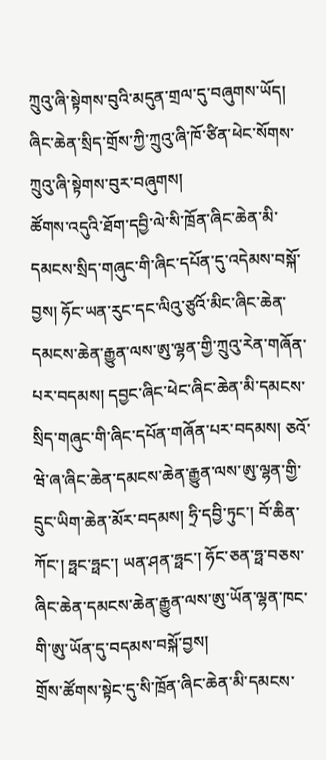ཀྲུའུ་ཞི་སྟེགས་བུའི་མདུན་གྲལ་དུ་བཞུགས་ཡོད།
ཞིང་ཆེན་སྲིད་གྲོས་ཀྱི་ཀྲུའུ་ཞི་ཁོ་ཙིན་ཕེང་སོགས་ཀྲུའུ་ཞི་སྟེགས་བུར་བཞུགས།
ཚོགས་འདུའི་ཐོག་དབྱི་ལེ་སི་ཁྲོན་ཞིང་ཆེན་མི་དམངས་སྲིད་གཞུང་གི་ཞིང་དཔོན་དུ་འདེམས་བསྐོ་བྱས། ཧོང་ཡན་རུང་དང་ལིའུ་ཙུའོ་མིང་ཞིང་ཆེན་དམངས་ཆེན་རྒྱུན་ལས་ཨུ་ལྷན་གྱི་ཀྲུའུ་རེན་གཞོན་པར་བདམས། དབྱང་ཞིང་ཕེང་ཞིང་ཆེན་མི་དམངས་སྲིད་གཞུང་གི་ཞིང་དཔོན་གཞོན་པར་བདམས། ཅའོ་ཝེ་ཞ་ཞིང་ཆེན་དམངས་ཆེན་རྒྱུན་ལས་ཨུ་ལྷན་གྱི་དྲུང་ཡིག་ཆེན་མོར་བདམས། ཧྲི་དབྱི་ཏུང་། བོ་ཆིན་ཀོང་། ཧྥང་ཧྥང་། ཡན་ཤན་ཧྥང་། ཧོང་ཅན་ཧྥ་བཅས་ཞིང་ཆེན་དམངས་ཆེན་རྒྱུན་ལས་ཨུ་ཡོན་ལྷན་ཁང་གི་ཨུ་ཡོན་དུ་བདམས་བསྐོ་བྱས།
གྲོས་ཚོགས་སྟེང་དུ་སི་ཁྲོན་ཞིང་ཆེན་མི་དམངས་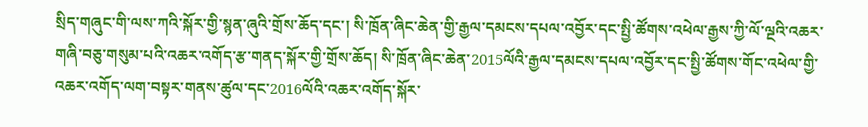སྲིད་གཞུང་གི་ལས་ཀའི་སྐོར་གྱི་སྙན་ཞུའི་གྲོས་ཆོད་དང་། སི་ཁྲོན་ཞིང་ཆེན་གྱི་རྒྱལ་དམངས་དཔལ་འབྱོར་དང་སྤྱི་ཚོགས་འཕེལ་རྒྱས་ཀྱི་ལོ་ལྔའི་འཆར་གཞི་བཅུ་གསུམ་པའི་འཆར་འགོད་རྩ་གནད་སྐོར་གྱི་གྲོས་ཆོད། སི་ཁྲོན་ཞིང་ཆེན་2015ལོའི་རྒྱལ་དམངས་དཔལ་འབྱོར་དང་སྤྱི་ཚོགས་གོང་འཕེལ་གྱི་འཆར་འགོད་ལག་བསྟར་གནས་ཚུལ་དང་2016ལོའི་འཆར་འགོད་སྐོར་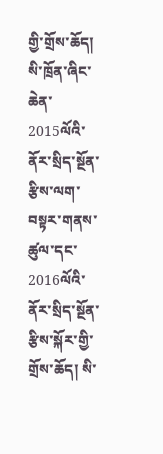གྱི་གྲོས་ཆོད། སི་ཁྲོན་ཞིང་ཆེན་2015ལོའི་ནོར་སྲིད་སྔོན་རྩིས་ལག་བསྟར་གནས་ཚུལ་དང་2016ལོའི་ནོར་སྲིད་སྔོན་རྩིས་སྐོར་གྱི་གྲོས་ཆོད། སི་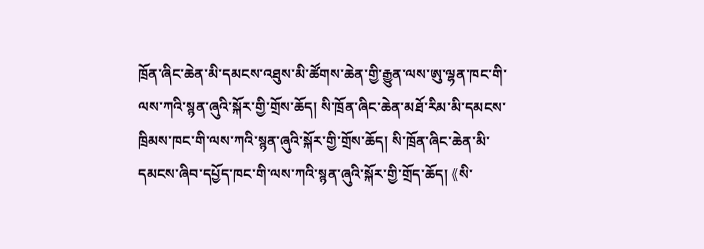ཁྲོན་ཞིང་ཆེན་མི་དམངས་འཐུས་མི་ཚོགས་ཆེན་གྱི་རྒྱུན་ལས་ཨུ་ལྷན་ཁང་གི་ལས་ཀའི་སྙན་ཞུའི་སྐོར་གྱི་གྲོས་ཆོད། སི་ཁྲོན་ཞིང་ཆེན་མཐོ་རིམ་མི་དམངས་ཁྲིམས་ཁང་གི་ལས་ཀའི་སྙན་ཞུའི་སྐོར་གྱི་གྲོས་ཆོད། སི་ཁྲོན་ཞིང་ཆེན་མི་དམངས་ཞིབ་དཔྱོད་ཁང་གི་ལས་ཀའི་སྙན་ཞུའི་སྐོར་གྱི་གྲོད་ཆོད། 《སི་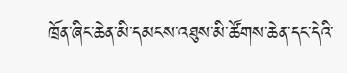ཁྲོན་ཞིང་ཆེན་མི་དམངས་འཐུས་མི་ཚོགས་ཆེན་དང་དེའི་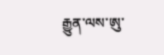རྒྱུན་ལས་ཨུ་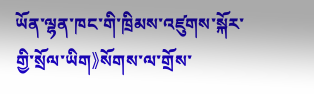ཡོན་ལྷན་ཁང་གི་ཁྲིམས་འཛུགས་སྐོར་གྱི་སྲོལ་ཡིག》སོགས་ལ་གྲོས་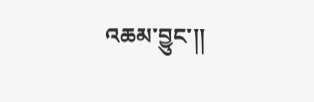འཆམ་བྱུང་།།